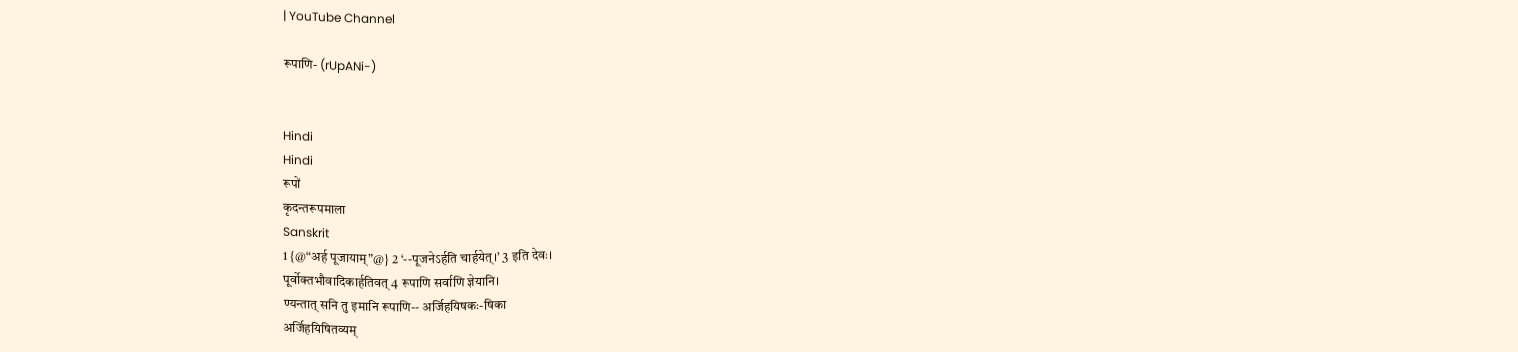| YouTube Channel

रूपाणि- (rUpANi-)


Hindi
Hindi
रूपों
कृदन्तरूपमाला
Sanskrit
1 {@“अर्ह पूजायाम्”@} 2 ‘--पूजनेऽर्हति चार्हयेत्।’ 3 इति देवः।
पूर्वोक्तभौवादिकार्हतिवत् 4 रूपाणि सर्वाणि ज्ञेयानि।
ण्यन्तात् सनि तु इमानि रूपाणि-- अर्जिहयिषकः-षिका
अर्जिहयिषितव्यम्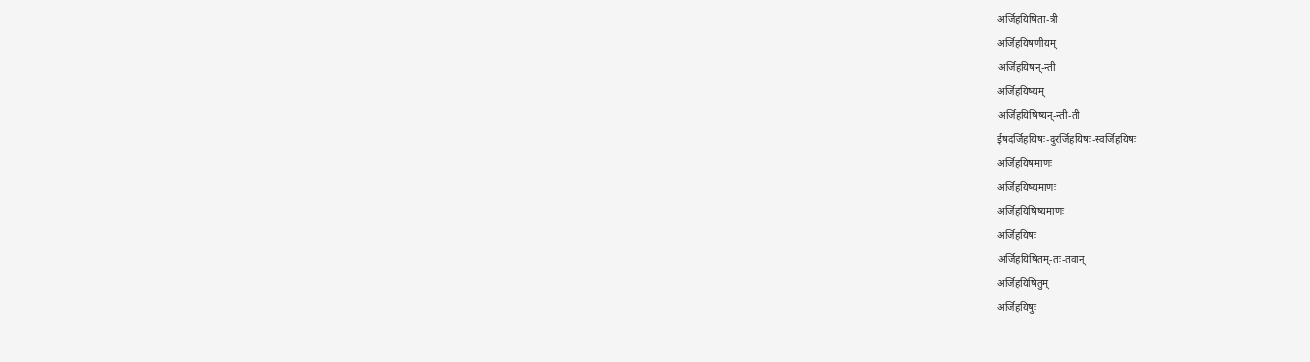अर्जिहयिषिता-त्री
अर्जिहयिषणीयम्
अर्जिहयिषन्-न्ती
अर्जिहयिष्यम्
अर्जिहयिषिष्यन्-न्ती-ती
ईषदर्जिहयिषः-दुरर्जिहयिषः-स्वर्जिहयिषः
अर्जिहयिषमाणः
अर्जिहयिष्यमाणः
अर्जिहयिषिष्यमाणः
अर्जिहयिषः
अर्जिहयिषितम्-तः-तवान्
अर्जिहयिषितुम्
अर्जिहयिषुः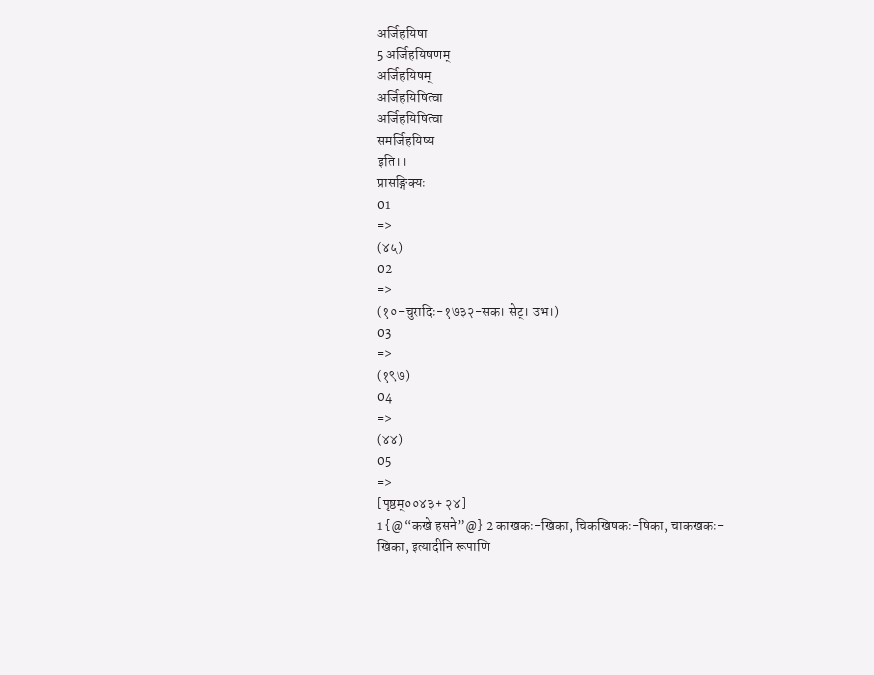अर्जिहयिषा
5 अर्जिहयिषणम्
अर्जिहयिषम्
अर्जिहयिषित्वा
अर्जिहयिषित्वा
समर्जिहयिष्य
इति।।
प्रासङ्गिक्यः
01
=>
(४५)
02
=>
(१०-चुरादिः-१७३२-सक। सेट्। उभ।)
03
=>
(१९७)
04
=>
(४४)
05
=>
[पृष्ठम्००४३+ २४]
1 {@“कखे हसने”@} 2 काखकः-खिका, चिकखिषकः-षिका, चाकखकः-खिका, इत्यादीनि रूपाणि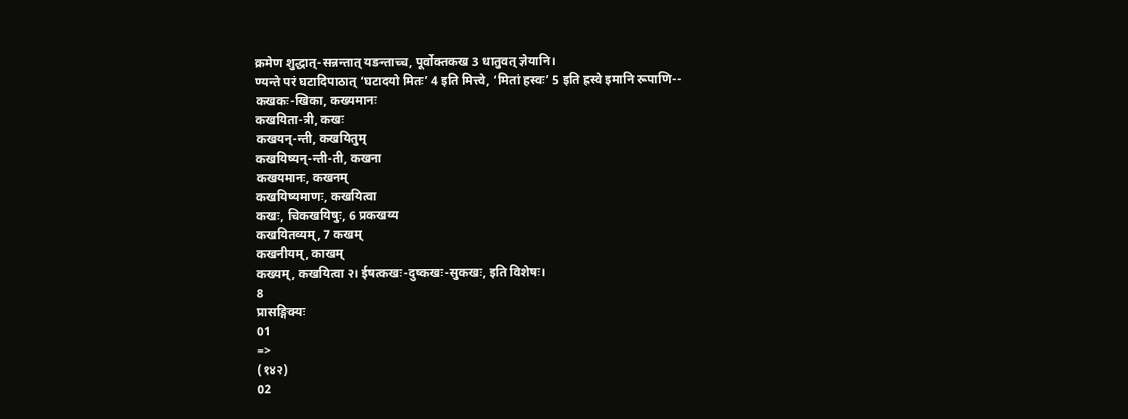क्रमेण शुद्धात्-सन्नन्तात् यङन्ताच्च, पूर्वोक्तकख 3 धातुवत् ज्ञेयानि।
ण्यन्ते परं घटादिपाठात् ‘घटादयो मितः’ 4 इति मित्त्वे, ‘मितां हस्वः’ 5 इति ह्रस्वे इमानि रूपाणि-- कखकः-खिका, कख्यमानः
कखयिता-त्री, कखः
कखयन्-न्ती, कखयितुम्
कखयिष्यन्-न्ती-ती, कखना
कखयमानः, कखनम्
कखयिष्यमाणः, कखयित्वा
कखः, चिकखयिषुः, 6 प्रकखय्य
कखयितव्यम्, 7 कखम्
कखनीयम्, काखम्
कख्यम्, कखयित्वा २। ईषत्कखः-दुष्कखः-सुकखः, इति विशेषः।
8
प्रासङ्गिक्यः
01
=>
(१४२)
02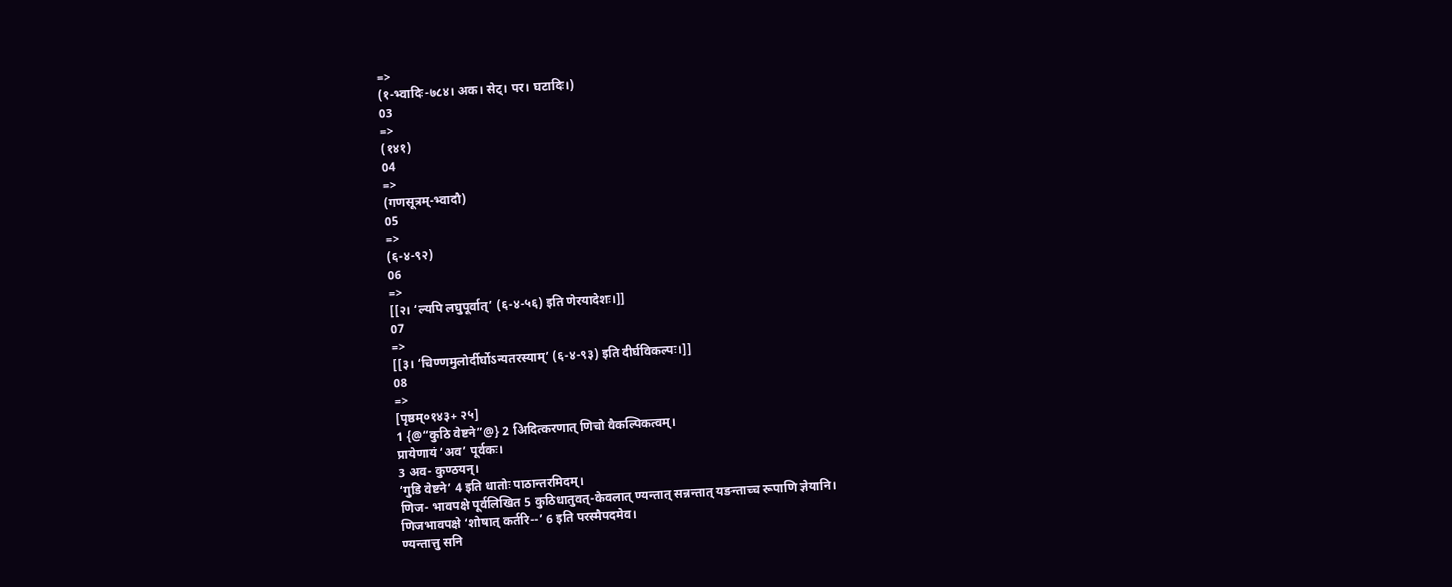=>
(१-भ्वादिः-७८४। अक। सेट्। पर। घटादिः।)
03
=>
(१४१)
04
=>
(गणसूत्रम्-भ्वादौ)
05
=>
(६-४-९२)
06
=>
[[२। ‘ल्यपि लघुपूर्वात्’ (६-४-५६) इति णेरयादेशः।]]
07
=>
[[३। ‘चिण्णमुलोर्दीर्घोऽन्यतरस्याम्’ (६-४-९३) इति दीर्घविकल्पः।]]
08
=>
[पृष्ठम्०१४३+ २५]
1 {@“कुठि वेष्टने”@} 2 अिदित्करणात् णिचो वैकल्पिकत्वम्।
प्रायेणायं ‘अव’ पूर्वकः।
3 अव- कुण्ठयन्।
‘गुडि वेष्टने’ 4 इति धातोः पाठान्तरमिदम्।
णिज- भावपक्षे पूर्वलिखित 5 कुठिधातुवत्-केवलात् ण्यन्तात् सन्नन्तात् यङन्ताच्च रूपाणि ज्ञेयानि।
णिजभावपक्षे ‘शोषात् कर्तरि--’ 6 इति परस्मैपदमेव।
ण्यन्तात्तु सनि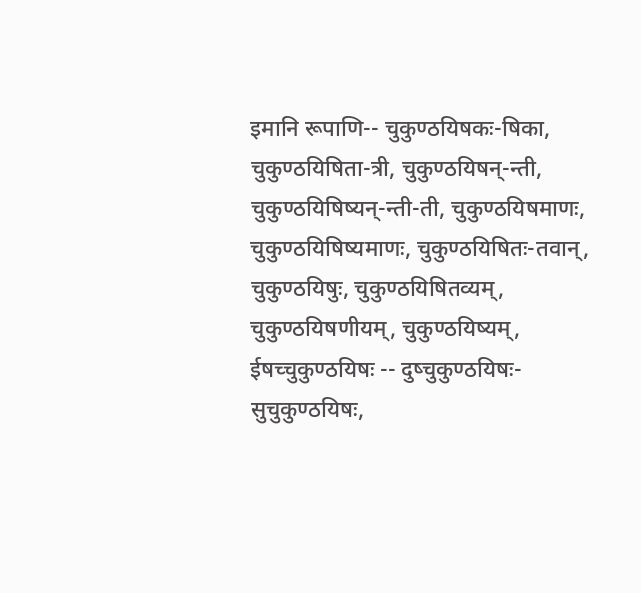इमानि रूपाणि-- चुकुण्ठयिषकः-षिका, चुकुण्ठयिषिता-त्री, चुकुण्ठयिषन्-न्ती, चुकुण्ठयिषिष्यन्-न्ती-ती, चुकुण्ठयिषमाणः, चुकुण्ठयिषिष्यमाणः, चुकुण्ठयिषितः-तवान्, चुकुण्ठयिषुः, चुकुण्ठयिषितव्यम्, चुकुण्ठयिषणीयम्, चुकुण्ठयिष्यम्, ईषच्चुकुण्ठयिषः -- दुष्चुकुण्ठयिषः-सुचुकुण्ठयिषः,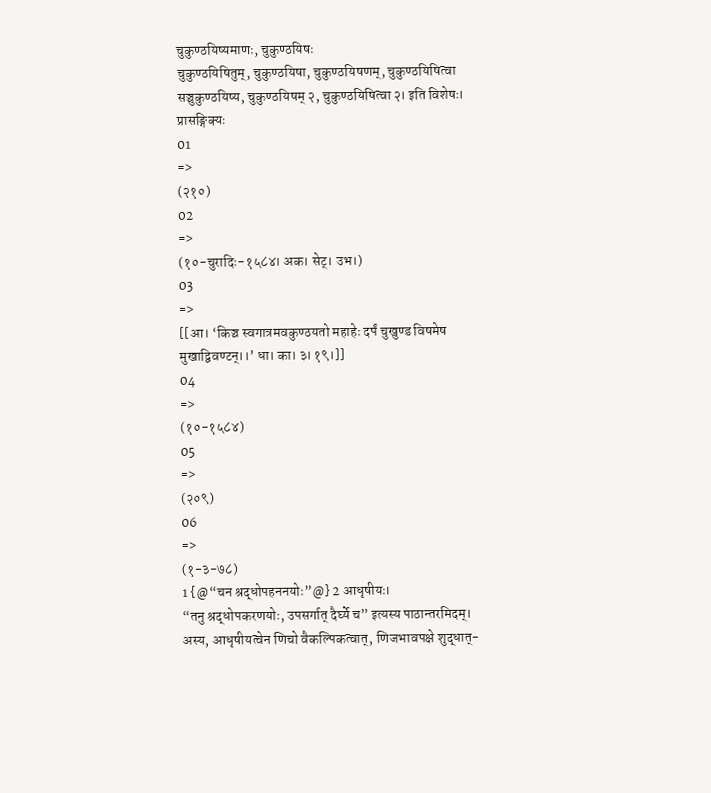चुकुण्ठयिष्यमाणः, चुकुण्ठयिषः
चुकुण्ठयिषितुम्, चुकुण्ठयिषा, चुकुण्ठयिषणम्, चुकुण्ठयिषित्वा
सञ्चुकुण्ठयिष्य, चुकुण्ठयिषम् २, चुकुण्ठयिषित्वा २। इति विशेषः।
प्रासङ्गिक्यः
01
=>
(२१०)
02
=>
(१०-चुरादिः-१५८४। अक। सेट्। उभ।)
03
=>
[[आ। ‘किञ्च स्वगात्रमवकुण्ठयतो महाहेः दर्पं चुखुण्ड विषमेष मुखाद्विवण्टन्।।’ धा। का। ३। १९।]]
04
=>
(१०-१५८४)
05
=>
(२०९)
06
=>
(१-३-७८)
1 {@“चन श्रद्धोपहननयोः”@} 2 आधृषीयः।
“तनु श्रद्धोपकरणयोः, उपसर्गात् दैर्घ्ये च” इत्यस्य पाठान्तरमिदम्।
अस्य, आधृषीयत्वेन णिचो वैकल्पिकत्वात्, णिजभावपक्षे शुद्धात्-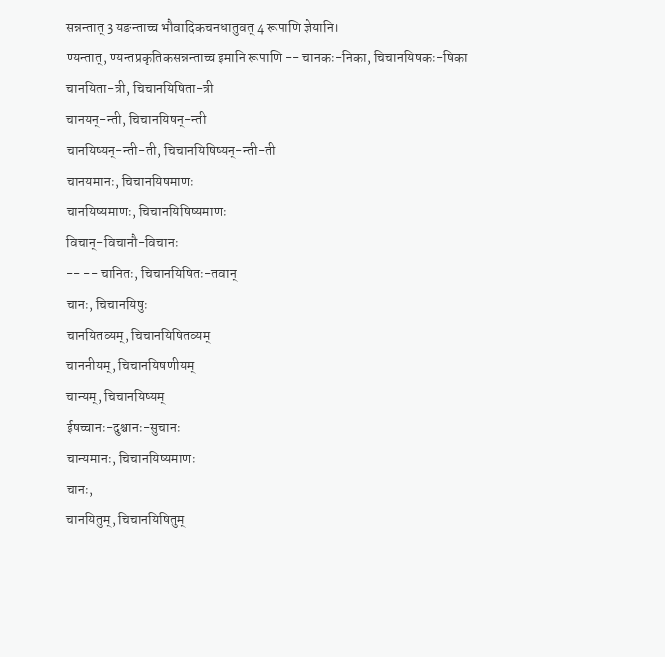सन्नन्तात् 3 यङन्ताच्च भौवादिकचनधातुवत् 4 रूपाणि ज्ञेयानि।
ण्यन्तात्, ण्यन्तप्रकृतिकसन्नन्ताच्च इमानि रूपाणि -- चानकः-निका, चिचानयिषकः-षिका
चानयिता-त्री, चिचानयिषिता-त्री
चानयन्-न्ती, चिचानयिषन्-न्ती
चानयिष्यन्-न्ती-ती, चिचानयिषिष्यन्-न्ती-ती
चानयमानः, चिचानयिषमाणः
चानयिष्यमाणः, चिचानयिषिष्यमाणः
विचान्-विचानौ-विचानः
-- -- चानितः, चिचानयिषितः-तवान्
चानः, चिचानयिषुः
चानयितव्यम्, चिचानयिषितव्यम्
चाननीयम्, चिचानयिषणीयम्
चान्यम्, चिचानयिष्यम्
ईषच्चानः-दुश्चानः-सुचानः
चान्यमानः, चिचानयिष्यमाणः
चानः,
चानयितुम्, चिचानयिषितुम्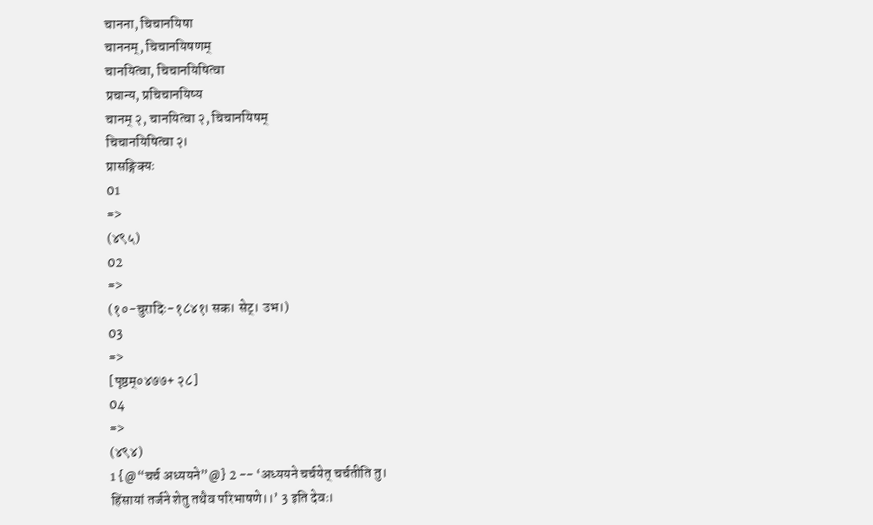चानना, चिचानयिषा
चाननम्, चिचानयिषणम्
चानयित्वा, चिचानयिषित्वा
प्रचान्य, प्रचिचानयिष्य
चानम् २, चानयित्वा २, चिचानयिषम्
चिचानयिषित्वा २।
प्रासङ्गिक्यः
01
=>
(४९५)
02
=>
(१०-चुरादिः-१८४१। सक। सेट्। उभ।)
03
=>
[पृष्ठम्०४७७+ २८]
04
=>
(४९४)
1 {@“चर्च अध्ययने”@} 2 -- ‘अध्ययने चर्चयेत् चर्चतीति तु।
हिंसायां तर्जने शेतु तथैव परिभाषणे।।’ 3 इति देवः।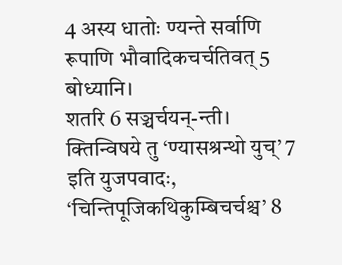4 अस्य धातोः ण्यन्ते सर्वाणि रूपाणि भौवादिकचर्चतिवत् 5 बोध्यानि।
शतरि 6 सञ्चर्चयन्-न्ती।
क्तिन्विषये तु ‘ण्यासश्रन्थो युच्’ 7 इति युजपवादः, ‘चिन्तिपूजिकथिकुम्बिचर्चश्च’ 8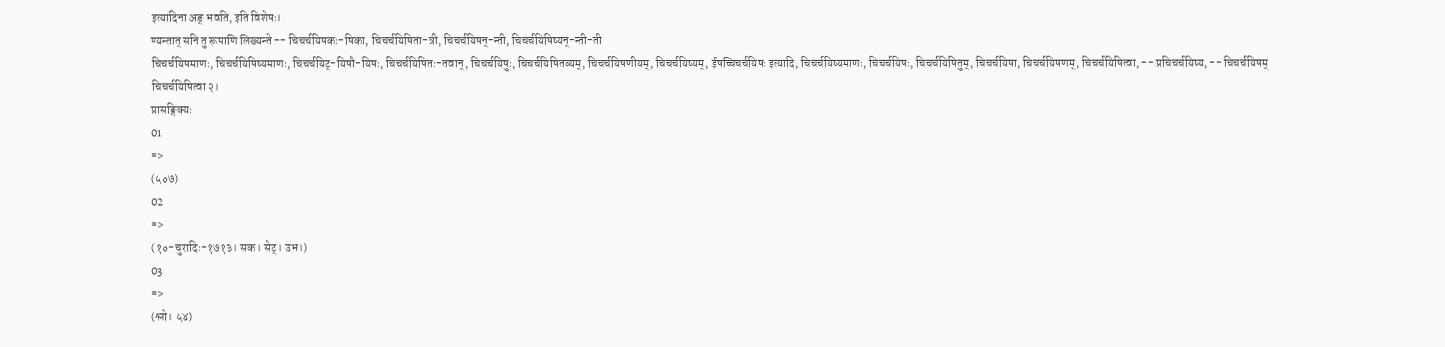इत्यादिना अङ् भवति, इति विशेषः।
ण्यन्तात् सनि तु रूपाणि लिख्यन्ते -- चिचर्चयिषकः-षिका, चिचर्चयिषिता-त्री, चिचर्चयिषन्-न्ती, चिचर्चयिषिष्यन्-न्ती-ती
चिचर्चयिषमाणः, चिचर्चयिषिष्यमाणः, चिचर्चयिट्-यिषौ-यिषः, चिचर्चयिषितः-तवान्, चिचर्चयिषुः, चिचर्चयिषितव्यम्, चिचर्चयिषणीयम्, चिचर्चयिष्यम्, ईषच्चिचर्चयिषः इत्यादि, चिचर्चयिष्यमाणः, चिचर्चयिषः, चिचर्चयिषितुम्, चिचर्चयिषा, चिचर्चयिषणम्, चिचर्चयिषित्वा, -- प्रचिचर्चयिष्य, -- चिचर्चयिषम्
चिचर्चयिषित्वा २।
प्रासङ्गिक्यः
01
=>
(५०७)
02
=>
(१०-चुरादिः-१७१३। सक। सेट्। उभ।)
03
=>
(श्लो। ५४)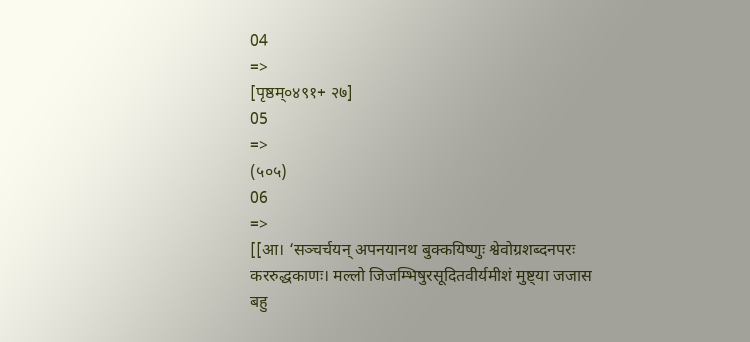04
=>
[पृष्ठम्०४९१+ २७]
05
=>
(५०५)
06
=>
[[आ। ‘सञ्चर्चयन् अपनयानथ बुक्कयिष्णुः श्वेवोग्रशब्दनपरः कररुद्धकाणः। मल्लो जिजम्भिषुरसूदितवीर्यमीशं मुष्ट्या जजास बहु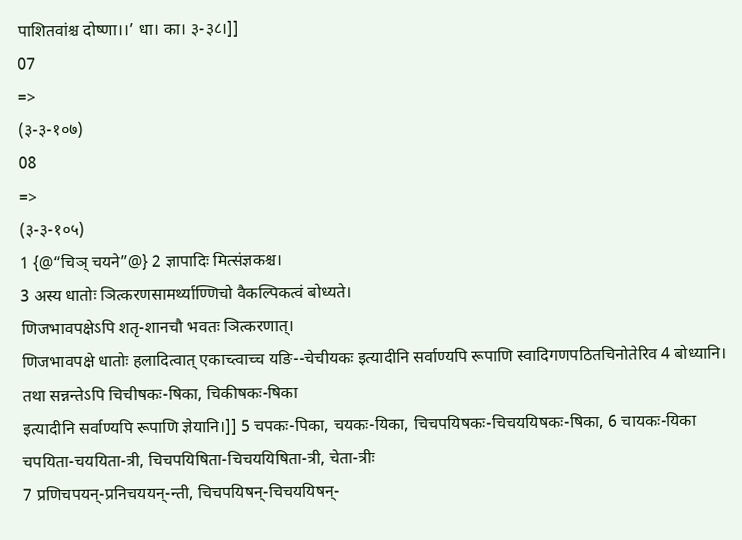पाशितवांश्च दोष्णा।।’ धा। का। ३-३८।]]
07
=>
(३-३-१०७)
08
=>
(३-३-१०५)
1 {@“चिञ् चयने”@} 2 ज्ञापादिः मित्संज्ञकश्च।
3 अस्य धातोः ञित्करणसामर्थ्याण्णिचो वैकल्पिकत्वं बोध्यते।
णिजभावपक्षेऽपि शतृ-शानचौ भवतः ञित्करणात्।
णिजभावपक्षे धातोः हलादित्वात् एकाच्त्वाच्च यङि--चेचीयकः इत्यादीनि सर्वाण्यपि रूपाणि स्वादिगणपठितचिनोतेरिव 4 बोध्यानि।
तथा सन्नन्तेऽपि चिचीषकः-षिका, चिकीषकः-षिका
इत्यादीनि सर्वाण्यपि रूपाणि ज्ञेयानि।]] 5 चपकः-पिका, चयकः-यिका, चिचपयिषकः-चिचययिषकः-षिका, 6 चायकः-यिका
चपयिता-चययिता-त्री, चिचपयिषिता-चिचययिषिता-त्री, चेता-त्रीः
7 प्रणिचपयन्-प्रनिचययन्-न्ती, चिचपयिषन्-चिचययिषन्-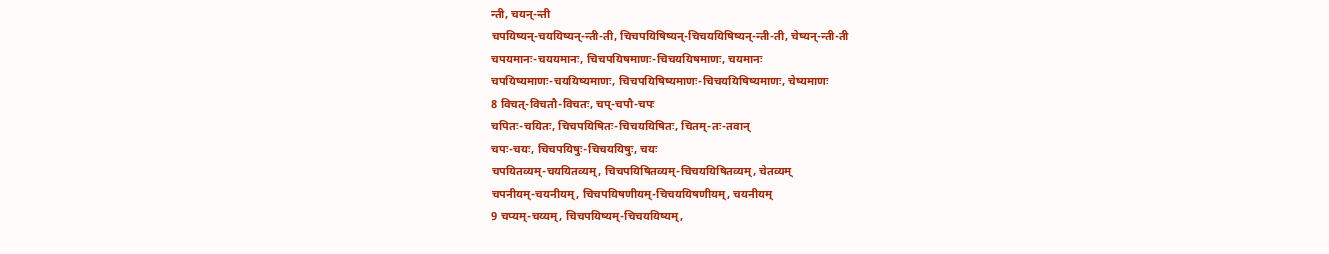न्ती, चयन्-न्ती
चपयिष्यन्-चययिष्यन्-न्ती-ती, चिचपयिषिष्यन्-चिचययिषिष्यन्-न्ती-ती, चेष्यन्-न्ती-ती
चपयमानः-चययमानः, चिचपयिषमाणः-चिचययिषमाणः, चयमानः
चपयिष्यमाणः-चययिष्यमाणः, चिचपयिषिष्यमाणः-चिचययिषिष्यमाणः, चेष्यमाणः
8 विचत्-विचतौ-विचतः, चप्-चपौ-चपः
चपितः-चयितः, चिचपयिषितः-चिचययिषितः, चितम्-तः-तवान्
चपः-चयः, चिचपयिषुः-चिचययिषुः, चयः
चपयितव्यम्-चययितव्यम्, चिचपयिषितव्यम्-चिचययिषितव्यम्, चेतव्यम्
चपनीयम्-चयनीयम्, चिचपयिषणीयम्-चिचययिषणीयम्, चयनीयम्
9 चप्यम्-चय्यम्, चिचपयिष्यम्-चिचययिष्यम्,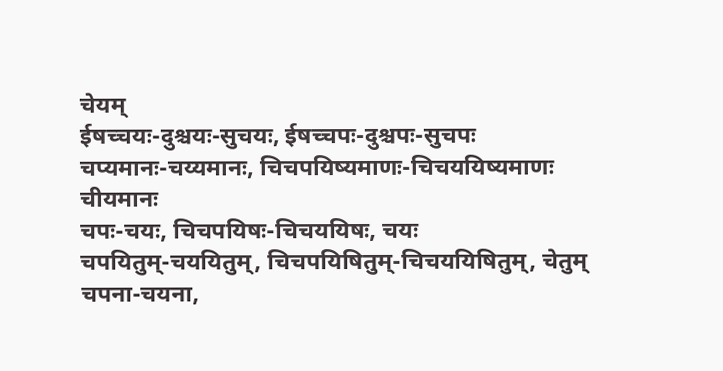चेयम्
ईषच्चयः-दुश्चयः-सुचयः, ईषच्चपः-दुश्चपः-सुचपः
चप्यमानः-चय्यमानः, चिचपयिष्यमाणः-चिचययिष्यमाणः चीयमानः
चपः-चयः, चिचपयिषः-चिचययिषः, चयः
चपयितुम्-चययितुम्, चिचपयिषितुम्-चिचययिषितुम्, चेतुम्
चपना-चयना,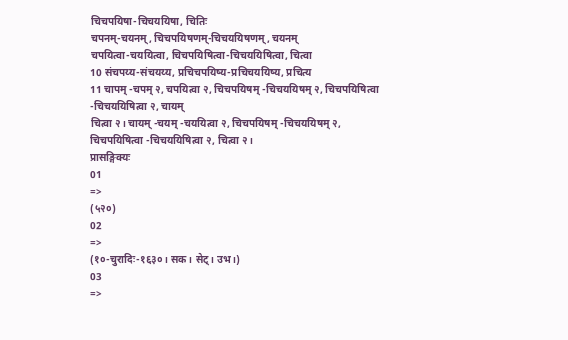चिचपयिषा-चिचययिषा, चितिः
चपनम्-चयनम्, चिचपयिषणम्-चिचययिषणम्, चयनम्
चपयित्वा-चययित्वा, चिचपयिषित्वा-चिचययिषित्वा, चित्वा
10 संचपय्य-संचयय्य, प्रचिचपयिष्य-प्रचिचययिष्य, प्रचित्य
11 चापम् -चपम् २, चपयित्वा २, चिचपयिषम् -चिचययिषम् २, चिचपयिषित्वा -चिचययिषित्वा २, चायम्
चित्वा २। चायम् -चयम् -चययित्वा २, चिचपयिषम् -चिचययिषम् २, चिचपयिषित्वा -चिचययिषित्वा २, चित्वा २।
प्रासङ्गिक्यः
01
=>
(५२०)
02
=>
(१०-चुरादिः-१६३०। सक। सेट्। उभ।)
03
=>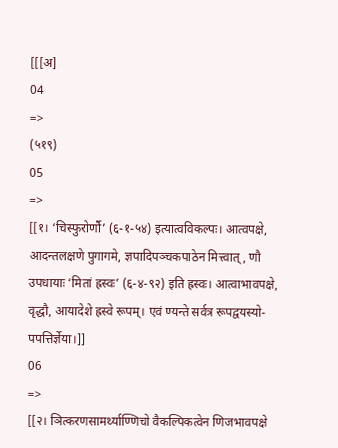[[[अ]
04
=>
(५१९)
05
=>
[[१। ‘चिस्फुरोर्णौ’ (६-१-५४) इत्यात्वविकल्पः। आत्वपक्षे, आदन्तलक्षणे पुगागमे, ज्ञपादिपञ्चकपाठेन मित्त्वात्, णौ उपधायाः ‘मितां ह्रस्वः’ (६-४-९२) इति ह्रस्वः। आत्वाभावपक्षे, वृद्धौ, आयादेशे ह्रस्वे रूपम्। एवं ण्यन्ते सर्वत्र रूपद्वयस्यो- पपत्तिर्ज्ञेया।]]
06
=>
[[२। ञित्करणसामर्थ्याण्णिचो वैकल्पिकत्वेन णिजभावपक्षे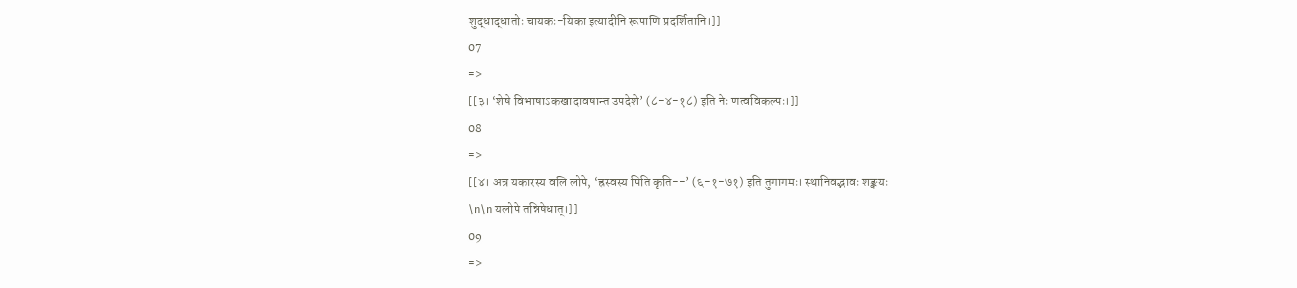शुद्धाद्धातोः चायकः-यिका इत्यादीनि रूपाणि प्रदर्शितानि।]]
07
=>
[[३। ‘शेषे विभाषाऽकखादावषान्त उपदेशे’ (८-४-१८) इति नेः णत्वविकल्पः।]]
08
=>
[[४। अत्र यकारस्य वलि लोपे, ‘ह्रस्वस्य पिति कृति--’ (६-१-७१) इति तुगागमः। स्थानिवद्भावः शङ्क्यः
\n\n यलोपे तन्निषेधात्।]]
09
=>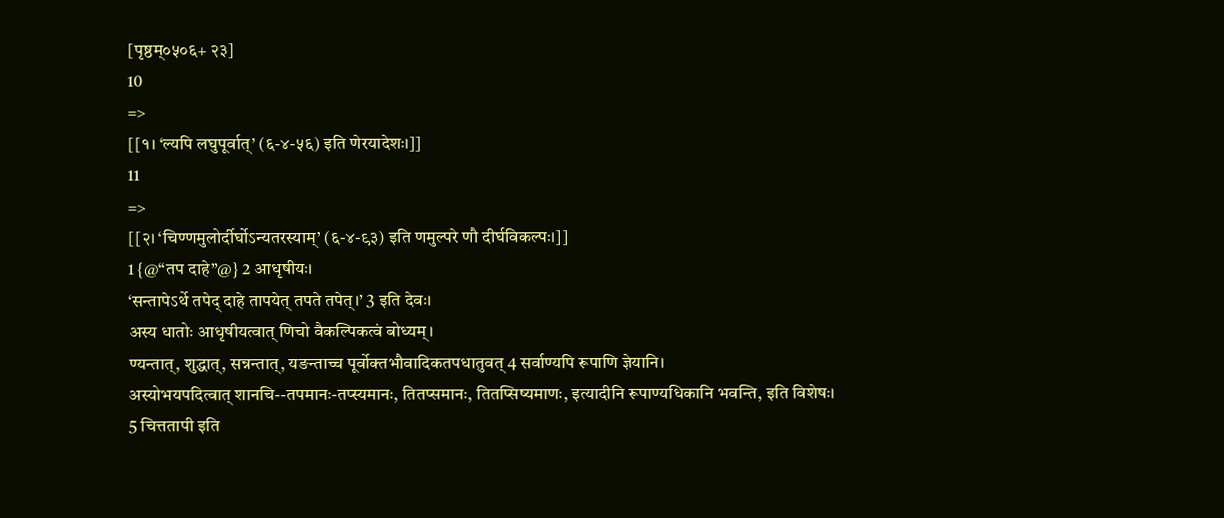[पृष्ठम्०५०६+ २३]
10
=>
[[१। ‘ल्यपि लघुपूर्वात्’ (६-४-५६) इति णेरयादेशः।]]
11
=>
[[२। ‘चिण्णमुलोर्दीर्घोऽन्यतरस्याम्’ (६-४-९३) इति णमुल्परे णौ दीर्घविकल्पः।]]
1 {@“तप दाहे”@} 2 आधृषीयः।
‘सन्तापेऽर्थे तपेद् दाहे तापयेत् तपते तपेत्।’ 3 इति देवः।
अस्य धातोः आधृषीयत्वात् णिचो वैकल्पिकत्वं बोध्यम्।
ण्यन्तात्, शुद्धात्, सन्नन्तात्, यङन्ताच्च पूर्वोक्तभौवादिकतपधातुवत् 4 सर्वाण्यपि रूपाणि ज्ञेयानि।
अस्योभयपदित्वात् शानचि--तपमानः-तप्स्यमानः, तितप्समानः, तितप्सिष्यमाणः, इत्यादीनि रूपाण्यधिकानि भवन्ति, इति विशेषः।
5 चित्ततापी इति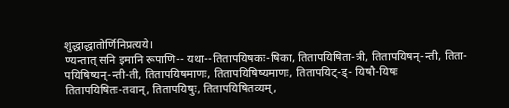शुद्धाद्धातोर्णिनिप्रत्यये।
ण्यन्तात् सनि इमानि रूपाणि-- यथा--तितापयिषकः-षिका, तितापयिषिता-त्री, तितापयिषन्-न्ती, तिता- पयिषिष्यन्-न्ती-ती, तितापयिषमाणः, तितापयिषिष्यमाणः, तितापयिट्-ड्- यिषौ-यिषः
तितापयिषितः-तवान्, तितापयिषुः, तितापयिषितव्यम्,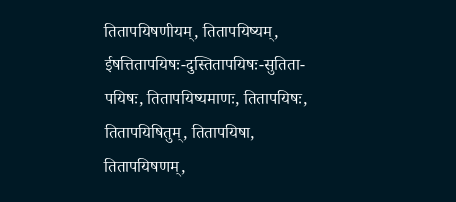तितापयिषणीयम्, तितापयिष्यम्, ईषत्तितापयिषः-दुस्तितापयिषः-सुतिता- पयिषः, तितापयिष्यमाणः, तितापयिषः, तितापयिषितुम्, तितापयिषा, तितापयिषणम्,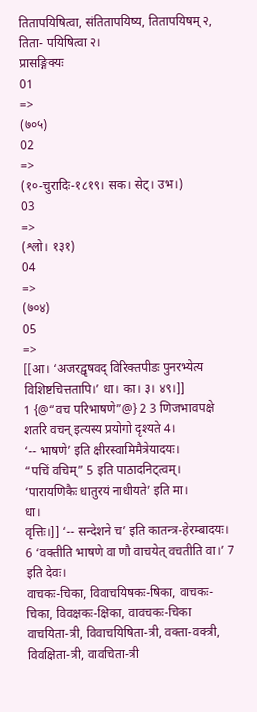तितापयिषित्वा, संतितापयिष्य, तितापयिषम् २, तिता- पयिषित्वा २।
प्रासङ्गिक्यः
01
=>
(७०५)
02
=>
(१०-चुरादिः-१८१९। सक। सेट्। उभ।)
03
=>
(श्लो। १३१)
04
=>
(७०४)
05
=>
[[आ। ‘अजरद्वृषवद् विरिक्तपीडः पुनरभ्येत्य विशिष्टचित्ततापि।’ धा। का। ३। ४९।]]
1 {@“वच परिभाषणे”@} 2 3 णिजभावपक्षे शतरि वचन् इत्यस्य प्रयोगो दृश्यते 4।
‘-- भाषणे’ इति क्षीरस्वामिमैत्रेयादयः।
“पचिं वचिम्” 5 इति पाठादनिट्त्वम्।
‘पारायणिकैः धातुरयं नाधीयते’ इति मा।
धा।
वृत्तिः।]] ‘-- सन्देशने च’ इति कातन्त्र-हेरम्बादयः।
6 ‘वक्तीति भाषणे वा णौ वाचयेत् वचतीति वा।’ 7 इति देवः।
वाचकः-चिका, विवाचयिषकः-षिका, वाचकः-चिका, विवक्षकः-क्षिका, वावचकः-चिका
वाचयिता-त्री, विवाचयिषिता-त्री, वक्ता-वक्त्री, विवक्षिता-त्री, वावचिता-त्री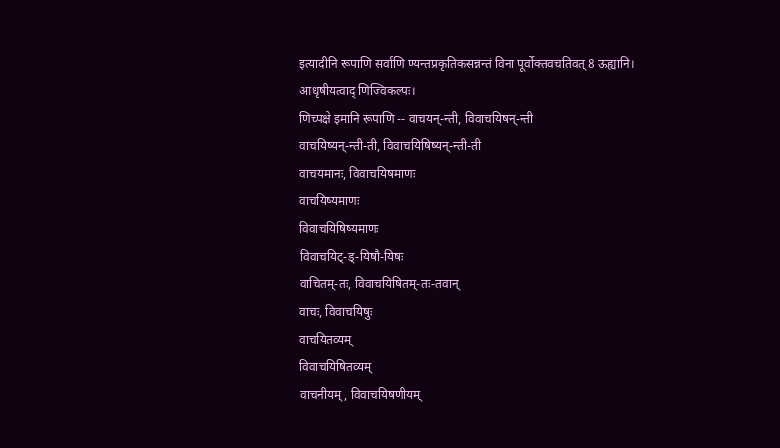इत्यादीनि रूपाणि सर्वाणि ण्यन्तप्रकृतिकसन्नन्तं विना पूर्वोक्तवचतिवत् 8 ऊह्यानि।
आधृषीयत्वाद् णिज्विकल्पः।
णिच्पक्षे इमानि रूपाणि -- वाचयन्-न्ती, विवाचयिषन्-न्ती
वाचयिष्यन्-न्ती-ती, विवाचयिषिष्यन्-न्ती-ती
वाचयमानः, विवाचयिषमाणः
वाचयिष्यमाणः
विवाचयिषिष्यमाणः
विवाचयिट्-ड्-यिषौ-यिषः
वाचितम्-तः, विवाचयिषितम्-तः-तवान्
वाचः, विवाचयिषुः
वाचयितव्यम्
विवाचयिषितव्यम्
वाचनीयम्, विवाचयिषणीयम्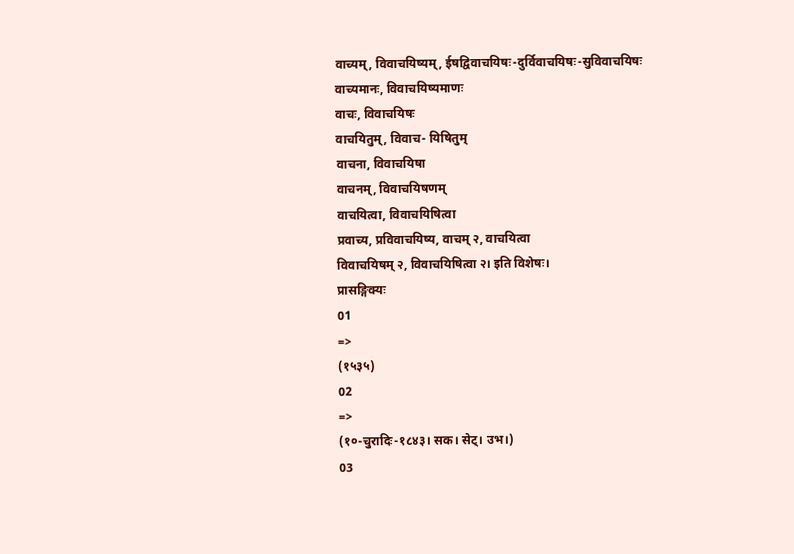वाच्यम्, विवाचयिष्यम्, ईषद्विवाचयिषः-दुर्विवाचयिषः-सुविवाचयिषः
वाच्यमानः, विवाचयिष्यमाणः
वाचः, विवाचयिषः
वाचयितुम्, विवाच- यिषितुम्
वाचना, विवाचयिषा
वाचनम्, विवाचयिषणम्
वाचयित्वा, विवाचयिषित्वा
प्रवाच्य, प्रविवाचयिष्य, वाचम् २, वाचयित्वा
विवाचयिषम् २, विवाचयिषित्वा २। इति विशेषः।
प्रासङ्गिक्यः
01
=>
(१५३५)
02
=>
(१०-चुरादिः-१८४३। सक। सेट्। उभ।)
03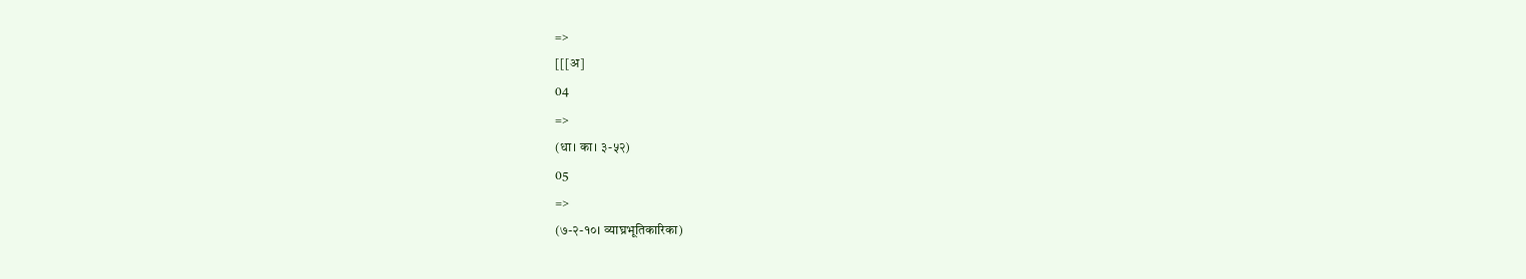=>
[[[अ]
04
=>
(धा। का। ३-५२)
05
=>
(७-२-१०। व्याघ्रभूतिकारिका)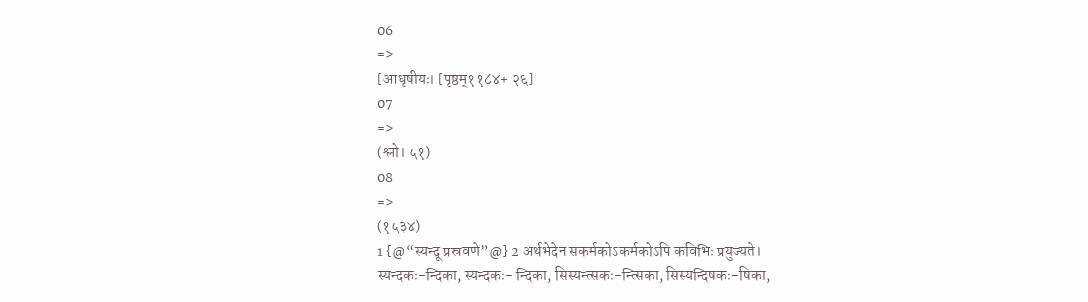06
=>
[आधृषीयः। [पृष्ठम्११८४+ २६]
07
=>
(श्लो। ५१)
08
=>
(१५३४)
1 {@“स्यन्दू प्रस्रवणे”@} 2 अर्थभेदेन सकर्मकोऽकर्मकोऽपि कविभिः प्रयुज्यते।
स्यन्दकः-न्दिका, स्यन्दकः- न्दिका, सिस्यन्त्सकः-न्त्सिका, सिस्यन्दिषकः-षिका,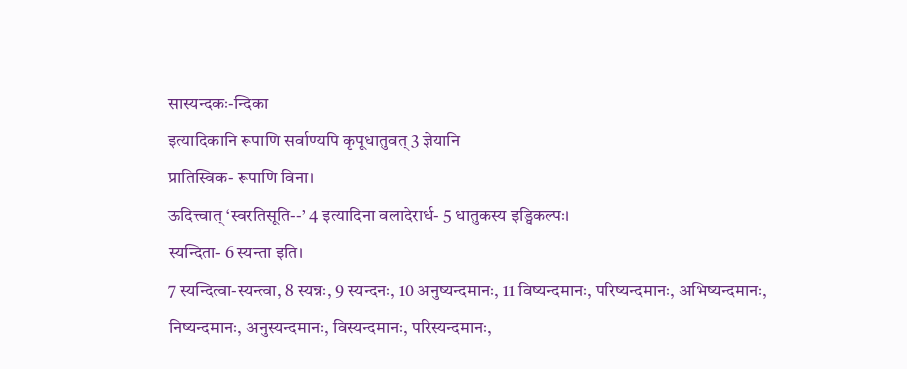सास्यन्दकः-न्दिका
इत्यादिकानि रूपाणि सर्वाण्यपि कृपूधातुवत् 3 ज्ञेयानि
प्रातिस्विक- रूपाणि विना।
ऊदित्त्वात् ‘स्वरतिसूति--’ 4 इत्यादिना वलादेरार्ध- 5 धातुकस्य इड्विकल्पः।
स्यन्दिता- 6 स्यन्ता इति।
7 स्यन्दित्वा-स्यन्त्वा, 8 स्यन्नः, 9 स्यन्दनः, 10 अनुष्यन्दमानः, 11 विष्यन्दमानः, परिष्यन्दमानः, अभिष्यन्दमानः, निष्यन्दमानः, अनुस्यन्दमानः, विस्यन्दमानः, परिस्यन्दमानः,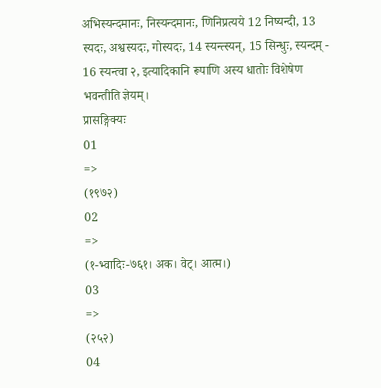अभिस्यन्दमानः, निस्यन्दमानः, णिनिप्रत्यये 12 निष्यन्दी, 13 स्यदः, अश्वस्यदः, गोस्यदः, 14 स्यन्त्स्यन्, 15 सिन्धुः, स्यन्दम् - 16 स्यन्त्वा २, इत्यादिकानि रूपाणि अस्य धातोः विशेषेण भवन्तीति ज्ञेयम्।
प्रासङ्गिक्यः
01
=>
(१९७२)
02
=>
(१-भ्वादिः-७६१। अक। वेट्। आत्म।)
03
=>
(२५२)
04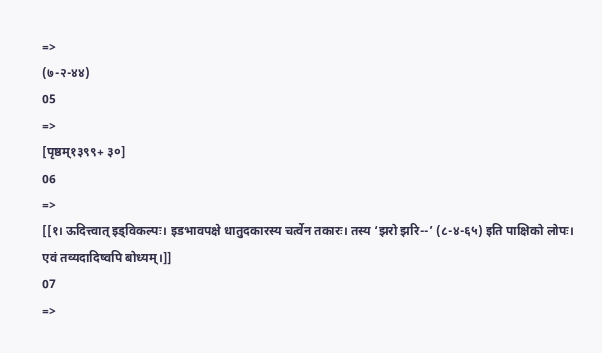=>
(७-२-४४)
05
=>
[पृष्ठम्१३९९+ ३०]
06
=>
[[१। ऊदित्त्वात् इड्विकल्पः। इडभावपक्षे धातुदकारस्य चर्त्वेन तकारः। तस्य ‘झरो झरि--’ (८-४-६५) इति पाक्षिको लोपः। एवं तव्यदादिष्वपि बोध्यम्।]]
07
=>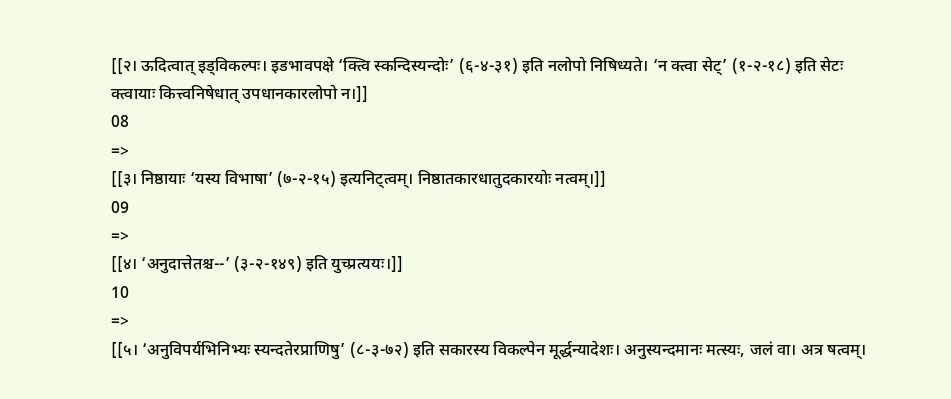[[२। ऊदित्वात् इड्विकल्पः। इडभावपक्षे ‘क्त्वि स्कन्दिस्यन्दोः’ (६-४-३१) इति नलोपो निषिध्यते। ‘न क्त्वा सेट्’ (१-२-१८) इति सेटः क्त्वायाः कित्त्वनिषेधात् उपधानकारलोपो न।]]
08
=>
[[३। निष्ठायाः ‘यस्य विभाषा’ (७-२-१५) इत्यनिट्त्वम्। निष्ठातकारधातुदकारयोः नत्वम्।]]
09
=>
[[४। ‘अनुदात्तेतश्च--’ (३-२-१४९) इति युच्प्रत्ययः।]]
10
=>
[[५। ‘अनुविपर्यभिनिभ्यः स्यन्दतेरप्राणिषु’ (८-३-७२) इति सकारस्य विकल्पेन मूर्द्धन्यादेशः। अनुस्यन्दमानः मत्स्यः, जलं वा। अत्र षत्वम्।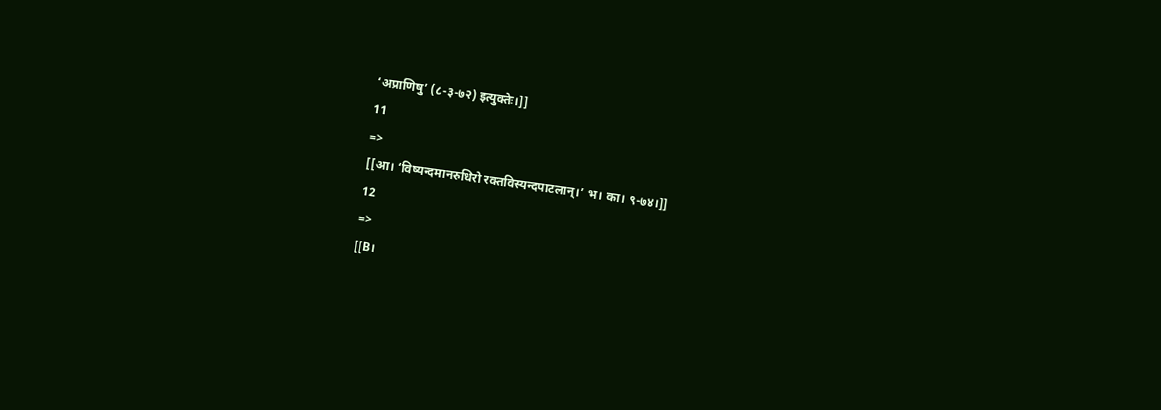‘अप्राणिषु’ (८-३-७२) इत्युक्तेः।]]
11
=>
[[आ। ‘विष्यन्दमानरुधिरो रक्तविस्यन्दपाटलान्।’ भ। का। ९-७४।]]
12
=>
[[B।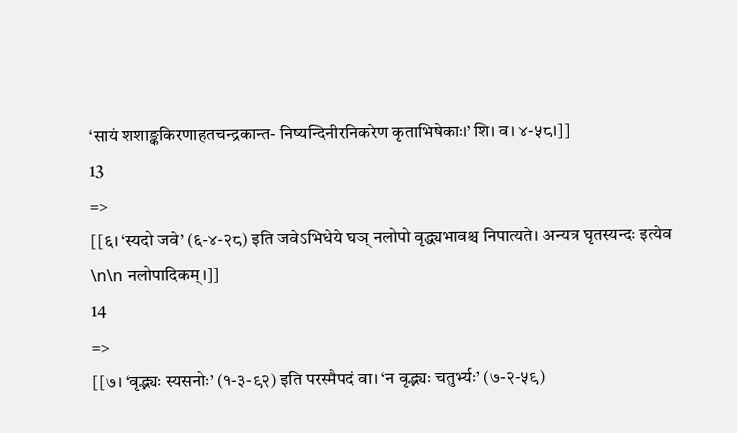‘सायं शशाङ्ककिरणाहतचन्द्रकान्त- निष्यन्दिनीरनिकरेण कृताभिषेकाः।’ शि। व। ४-५८।]]
13
=>
[[६। ‘स्यदो जवे’ (६-४-२८) इति जवेऽभिधेये घञ् नलोपो वृद्ध्यभावश्च निपात्यते। अन्यत्र घृतस्यन्दः इत्येव
\n\n नलोपादिकम्।]]
14
=>
[[७। ‘वृद्भ्यः स्यसनोः’ (१-३-९२) इति परस्मैपदं वा। ‘न वृद्भ्यः चतुर्भ्यः’ (७-२-५९)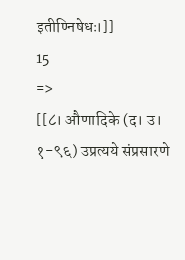इतीण्निषेधः।]]
15
=>
[[८। औणादिके (द। उ। १-९६) उप्रत्यये संप्रसारणे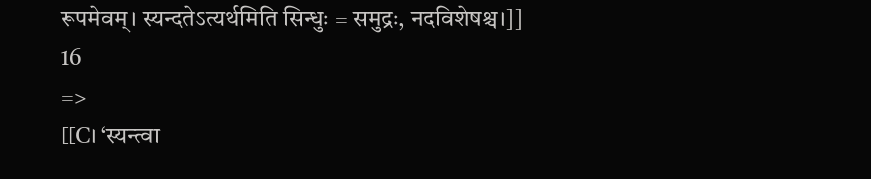रूपमेवम्। स्यन्दतेऽत्यर्थमिति सिन्धुः = समुद्रः, नदविशेषश्च।]]
16
=>
[[C। ‘स्यन्त्वा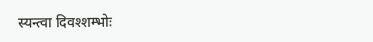स्यन्त्वा दिवश्शम्भोः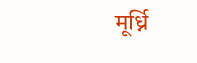मूर्ध्नि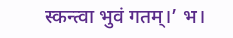स्कन्त्वा भुवं गतम्।’ भ।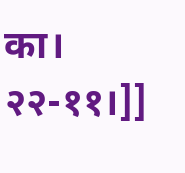का। २२-११।]]